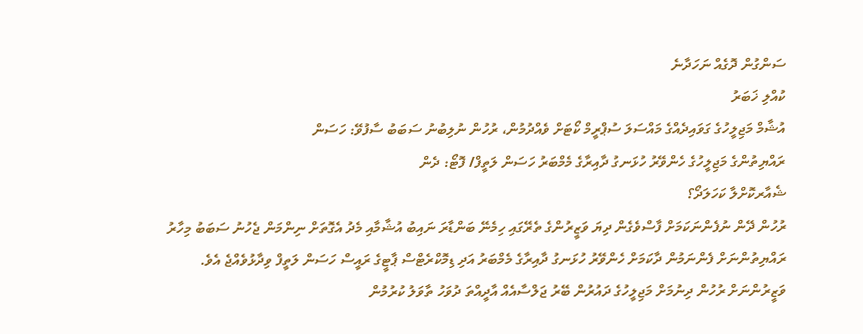ސަންގުން ދޮގެއް ނަހަދާނެ
ކުއްލި ޚަބަރު
އުޝާމް މަޖިލީހުގެ ގަވައިދެއްގެ މައްސަލަ ސުޕްރީމް ކޯޓަށް ވެއްދުމުން، ރުހުން ނުލިބުނު ސަބަބު ސާފުވޭ: ހަސަން
ރައްޔިތުންގެ މަޖިލީހުގެ ހެންވޭރު ހުޅަނގު ދާއިރާގެ މެމްބަރު ހަސަން ލަތީފް/ ފޮޓޯ: ދެން
ޝެއާރކޮށްލާ ކަހަލަދޯ؟
ރުހުން ދޭން ނުފެންނަކަމަށް ފާސްވެގެން ދިޔަ ވަޒީރުންގެ ތެރޭގައި ހިމެނޭ ބަންޑާރަ ނައިބު އުޝާމާއި މެދު އެގޮތަށް ނިންމަން ޖެހުނު ސަބަބު މިހާރު ރައްޔިތުންނަށް ފެންނަމުން ދާކަމަށް ހެންވޭރު ހުޅަނގު ދާއިރާގެ މެމްބަރު އަދި ޑިމޮކްރެޓްސް ޕާޓީގެ ރައީސް ހަސަން ލަތީފް ވިދާޅުވެއްޖެ އެވެ.
ވަޒީރުންނަށް ރުހުން ދިނުމަށް މަޖިލީހުގެ ދައުރުން ބޭރު ޖަލްސާއެއް އާދީއްތަ ދުވަހު ތާވަލު ކުރުމުން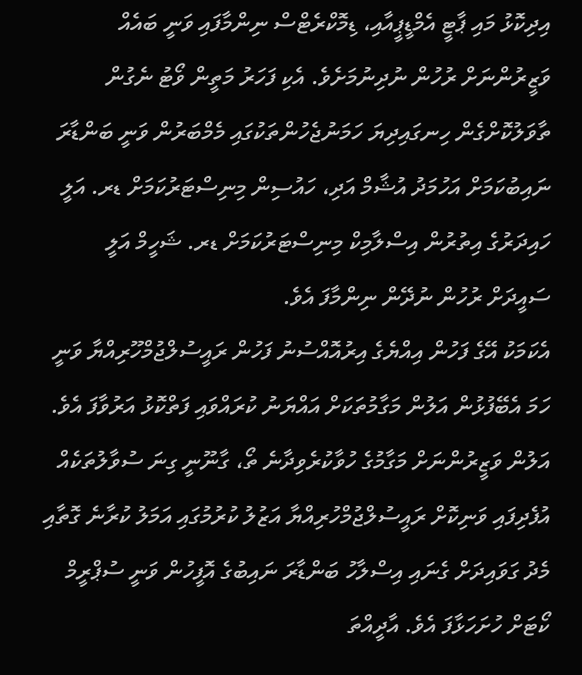އިދިކޮޅު މައި ޕާޓީ އެމްޑީޕީއާއި، ޑިމޮކްރެޓްސް ނިންމާފައި ވަނީ ބައެއް ވަޒީރުންނަށް ރުހުން ނުދިނުމަށެވެ. އެކި ފަހަރު މަތީން ވޯޓު ނެގުން ތާވަލުކޮށްގެން ހިނގައިދިޔަ ހަމަނުޖެހުންތަކުގައި މެމްބަރުން ވަނީ ބަންޑާރަ ނައިބުކަމަށް އަހުމަދު އުޝާމް އަދި، ހައުސިން މިނިސްޓަރުކަމަށް ޑރ. އަލީ ހައިދަރުގެ އިތުރުން އިސްލާމިކް މިނިސްޓަރުކަމަށް ޑރ. ޝަހީމް އަލީ ސައީދަށް ރުހުން ނުދޭން ނިންމާފަ އެވެ.
އެކަމަކު އޭގެ ފަހުން އިއްޔެގެ އިރުއޮއްސުނު ފަހުން ރައީސުލްޖުމްހޫރިއްޔާ ވަނީ ހަމަ އެބޭފުޅުން އަލުން މަގާމުތަކަށް އައްޔަނު ކުރައްވައި ފަތްކޮޅު އަރުވާފަ އެވެ. އަލުން ވަޒީރުންނަށް މަގާމުގެ ހުވާކުރެވިދާނެ ތޯ، ގާނޫނީ ގިނަ ސުވާލުތަކެއް އުފެދިފައި ވަނިކޮށް ރައީސުލްޖުމްހުރިއްޔާ އަޒުލު ކުރުމުގައި އަމަލު ކުރާނެ ގޮތާއި މެދު ގަވައިދަށް ގެނައި އިސްލާހު ބަންޑާރަ ނައިބުގެ އޮފީހުން ވަނީ ސުޕްރީމް ކޯޓަށް ހުށަހަޅާފަ އެވެ. އާދީއްތަ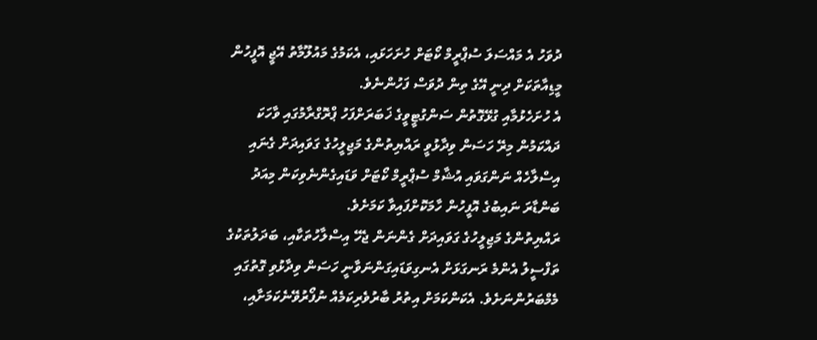ދުވަހު އެ މައްސަލަ ސުޕްރީމް ކޯޓަށް ހުށަހަޅައި، އެކަމުގެ މައުލޫމާތު އޭޖީ އޮފީހުން މީޑިއާތަކަށް ދިނީ އޭގެ ތިން ދުވަސް ފަހުންނެވެ.
އެ ހުށަހެޅުމާއި ގުޅޭގޮތުން ސަންގުޓީވީގެ ޚަބަރަށްފަހު ޕްރޮގްރާމުގައި ވާހަކަ ދައްކަމުން މިރޭ ހަސަން ވިދާޅުވީ ރައްޔިތުންގެ މަޖިލީހުގެ ގަވައިދަށް ގެނައި އިސްލާހެއް ނަންގަވައި އުޝާމް ސުޕްރީމް ކޯޓަށް ވަޑައިގެންނެވިކަން މިއަދު ބަންޑާރަ ނައިބުގެ އޮފީހުން ހާމަކޮށްފައިވާ ކަމަށެވެ.
ރައްޔިތުންގެ މަޖިލީހުގެ ގަވައިދަށް ގެންނަން ޖެހޭ އިސްލާހުތަކާއި، ބަދަލުތަކުގެ ތަފްސީލު އެންމެ ރަނގަޅަށް އެނގިވަޑައިގަންނަވާނީ ހަސަން ވިދާޅުވި ގޮތުގައި މެމްބަރުންނަށެވެ. އެކަންކަމަށް އިތުރު ބާރުވެރިކަމެއް ނުފޯރުވޭނެކަމަށާއި،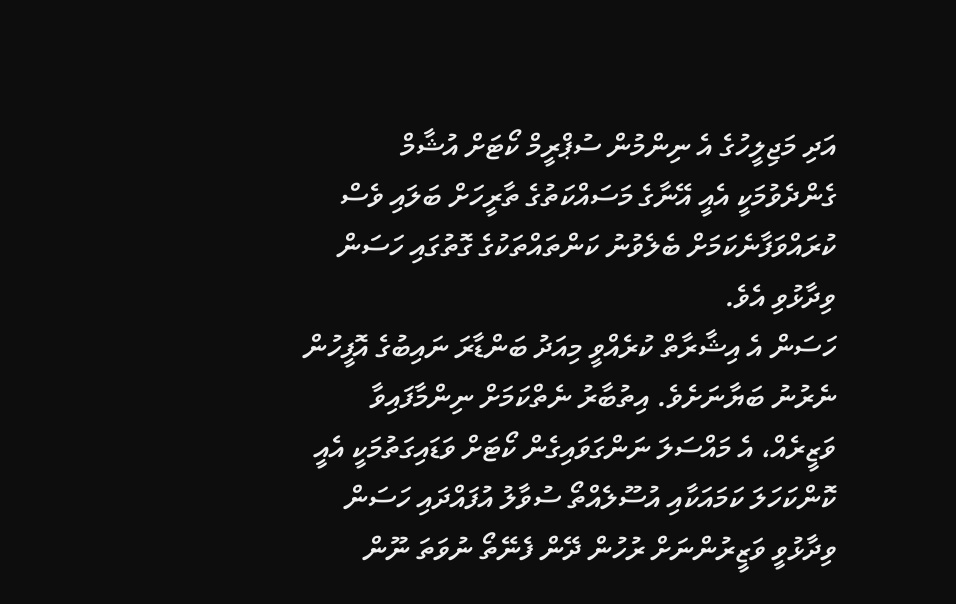އަދި މަޖިލީހުގެ އެ ނިންމުން ސުޕްރީމް ކޯޓަށް އުޝާމް ގެންދެވުމަކީ އެއީ އޭނާގެ މަސައްކަތުގެ ތާރީހަށް ބަލައި ވެސް ކުރައްވަފާނެކަމަށް ބެލެވުނު ކަންތައްތަކުގެ ގޮތުގައި ހަސަން ވިދާޅުވި އެވެ.
ހަސަން އެ އިޝާރާތް ކުރެއްވީ މިއަދު ބަންޑާރަ ނައިބުގެ އޮފީހުން ނެރުނު ބަޔާނަށެވެ. އިތުބާރު ނެތްކަމަށް ނިންމާފައިވާ ވަޒީރެއް، އެ މައްސަލަ ނަންގަވައިގެން ކޯޓަށް ވަޑައިގަތުމަކީ އެއީ ކޮންކަހަލަ ކަމައަކާއި އުސޫލެއްތޯ ސުވާލު އުފައްދައި ހަސަން ވިދާޅުވީ ވަޒީރުންނަށް ރުހުން ދޭން ފެނޭތޯ ނުވަތަ ނޫން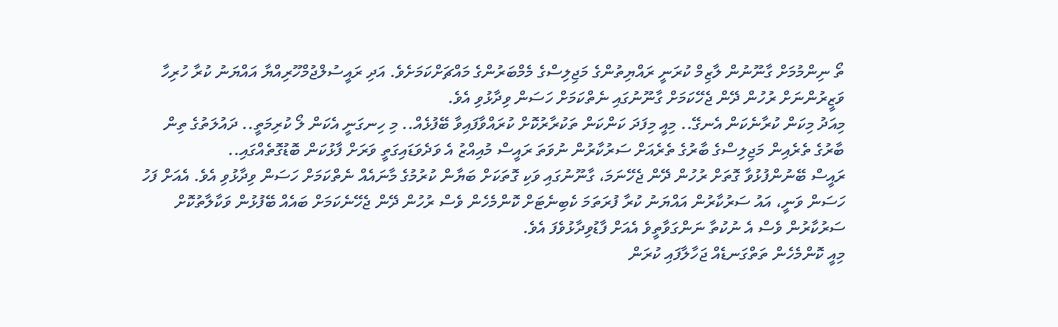ތޯ ނިންމުމަށް ގާނޫނުން ލާޒިމް ކުރަނީ ރައްޔިތުންގެ މަޖިލިސްގެ މެމްބަރުންގެ މައްޗަށްކަމަށެވެ. އަދި ރައީސުލްޖުމްހޫރިއްޔާ އައްޔަނު ކުރާ ހުރިހާ ވަޒީރުންނަށް ރުހުން ދޭން ޖެހޭކަމަށް ގާނޫނުގައި ނެތްކަމަށް ހަސަން ވިދާޅުވި އެވެ.
މިއަދު މިކަން ކުރާނެކަން އެނގޭ.. މިއީ މިފަދަ ކަންކަން ތަކުރާރުކޮށް ކުރައްވާފައިވާ ބޭފުޅެއް.. މި ހިނގަނީ އެކަން ލޯ ކުރިމަތީ.. ދައުލަތުގެ ތިން ބާރުގެ ތެރެއިން މަޖިލިސްގެ ބާރުގެ ތެރެއަށް ސަރުކާރުން ނުވަތަ ރައީސް މުއިއްޒު އެ ވަދެވަޑައިގަތީ ވަރަށް ފާޅުކަން ބޮޑުގޮތެއްގައި..
ރައީސް ބޭނުންފުޅުވާ ގޮތަށް ރުހުން ދޭން ޖެހޭނަމަ، ގާނޫނުގައި ވަކި ގޮތަކަށް ބަޔާން ކުރުމުގެ މާނައެއް ނެތްކަމަށް ހަސަން ވިދާޅުވި އެވެ. އެއަށް ފަހު ހަސަން ވަނީ، އައު ސަރުކާރުން އައްޔަނު ކުރާ ފުރަތަމަ ކެބިނެޓަށް ކޮންމެހެން ވެސް ރުހުން ދޭން ޖެހޭނެކަމަށް ބައެއް ބޭފުޅުން ވަކާލާތުކޮށް ސަރުކާރުން ވެސް އެ ނުކުތާ ނަންގަވާތީވެ އެއަށް ފާޑުވިދާޅުވެފަ އެވެ.
މިއީ ކޮންމެހެން ތަތްގަނޑެއް ޖަހާލާފައި ކުރަން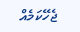ޖެހޭކަމެއް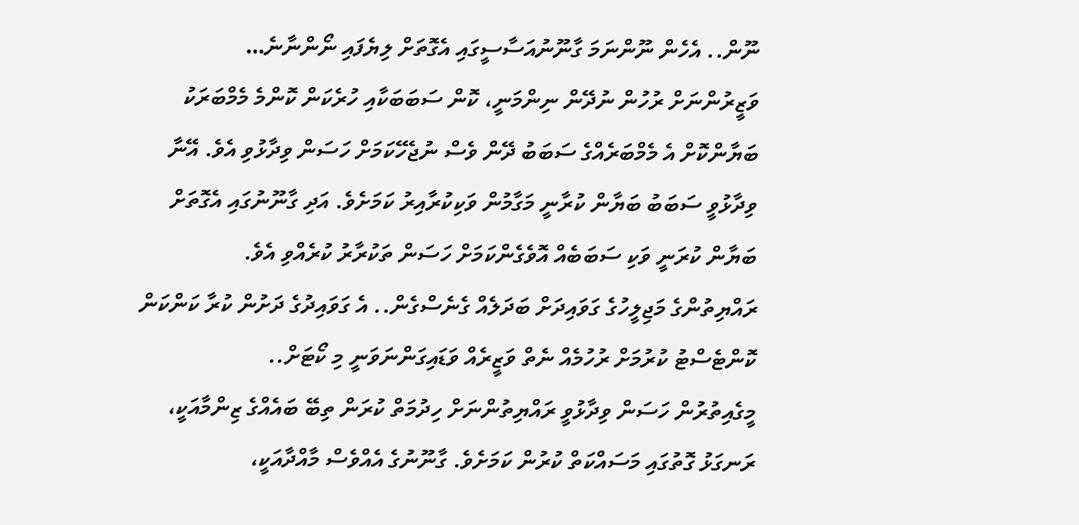ނޫން.. އެހެން ނޫންނަމަ ގާނޫނުއަސާސީގައި އެގޮތަށް ލިޔެފައި ނޯންނާނެ…
ވަޒީރުންނަށް ރުހުން ނުދޭން ނިންމަނީ، ކޮން ސަބަބަކާއި ހުރެކަން ކޮންމެ މެމްބަރަކު ބަޔާންކޮށް އެ މެމްބަރެއްގެ ސަބަބު ދޭން ވެސް ނުޖެހޭކަމަށް ހަސަން ވިދާޅުވި އެވެ. އޭނާ ވިދާޅުވީ ސަބަބު ބަޔާން ކުރާނީ މަގާމުން ވަކިކުރާއިރު ކަމަށެވެ. އަދި ގާނޫނުގައި އެގޮތަށް ބަޔާން ކުރަނީ ވަކި ސަބަބެއް އޮވެގެންކަމަށް ހަސަން ތަކުރާރު ކުރެއްވި އެވެ.
ރައްޔިތުންގެ މަޖިލީހުގެ ގަވައިދަށް ބަދަލެއް ގެނެސްގެން.. އެ ގަވައިދުގެ ދަށުން ކުރާ ކަންކަން ކޮންޓެސްޓު ކުރުމަށް ރުހުމެއް ނެތް ވަޒީރެއް ވަޑައިގަންނަވަނީ މި ކޯޓަށް..
މީގެއިތުރުން ހަސަން ވިދާޅުވީ ރައްޔިތުންނަށް ހިދުމަތް ކުރަން ތިބޭ ބައެއްގެ ޒިންމާއަކީ، ރަނގަޅު ގޮތުގައި މަސައްކަތް ކުރުން ކަމަށެވެ. ގާނޫނުގެ އެއްވެސް މާއްދާއަކީ،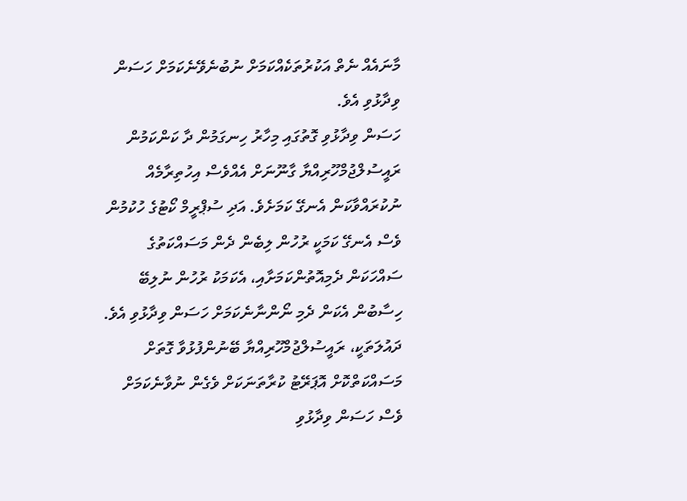މާނައެއް ނެތް އަކުރުތަކެއްކަމަށް ނުބުނެވޭނެކަމަށް ހަސަން ވިދާޅުވި އެވެ.
ހަސަން ވިދާޅުވި ގޮތުގައި މިހާރު ހިނގަމުން ދާ ކަންކަމުން ރައީސުލްޖުމްހޫރިއްޔާ ގާނޫނަށް އެއްވެސް އިހުތިރާމެއް ނުކުރައްވާކަން އެނގޭ ކަމަށެވެ. އަދި ސުޕްރީމް ކޯޓުގެ ހުކުމުން ވެސް އެނގޭ ކަމަކީ ރުހުން ލިބެން ދެން މަސައްކަތުގެ ސައްހަކަން ދެމިއޮތުންކަމަށާއި، އެކަމަކު ރުހުން ނުލިބޭ ހިސާބުން އެކަން ދެމި ނޯންނާނެކަމަށް ހަސަން ވިދާޅުވި އެވެ.
ދައުލަތަކީ، ރައީސުލްޖުމްހޫރިއްޔާ ބޭނުންފުޅުވާ ގޮތަށް މަސައްކަތްކޮށް އޮޕަރޭޓު ކުރާތަނަކަށް ވެގެން ނުވާނެކަމަށް ވެސް ހަސަން ވިދާޅުވި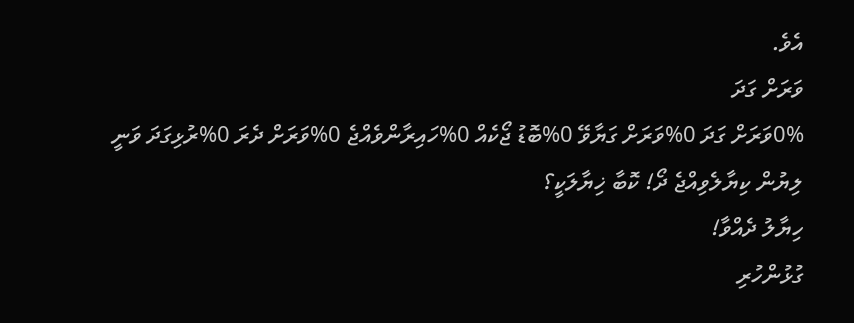އެވެ.
ވަރަށް ގަދަ
0%ވަރަށް ގަދަ 0%ވަރަށް ގަޔާވޭ 0%ބޮޑު ޖޯކެއް 0%ހައިރާންވެއްޖެ 0%ވަރަށް ދެރަ 0%ރުޅިގަދަ ވަނީ
ލިޔުން ކިޔާލެވިއްޖެ ދޯ! ކޮބާ ޚިޔާލަކީ؟
ހިޔާލު ދެއްވާ!
ގުޅުންހުރި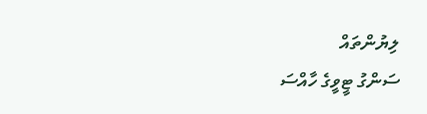ލިޔުންތައް
ސަންގު ޓީވީގެ ހާއްސަ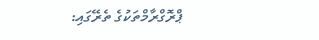ޕްރޮގްރާމްތަކުގެ ތެރޭގައި: